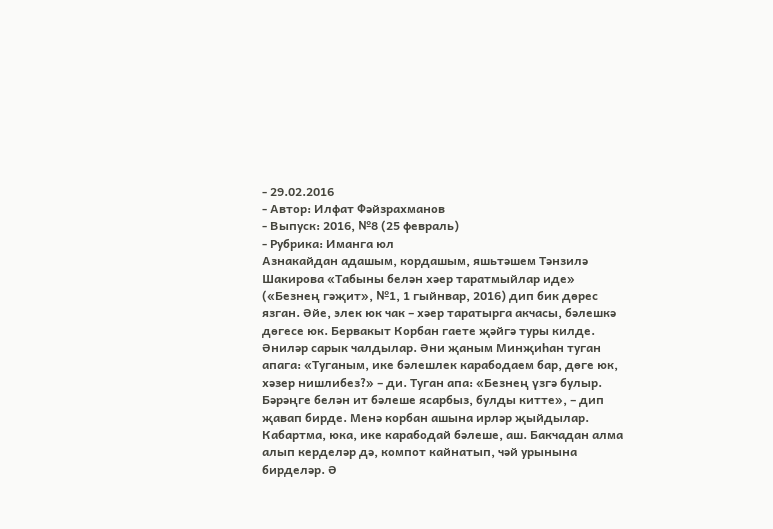- 29.02.2016
- Автор: Илфат Фәйзрахманов
- Выпуск: 2016, №8 (25 февраль)
- Рубрика: Иманга юл
Азнакайдан адашым, кордашым, яшьтәшем Тәнзилә Шакирова «Табыны белән хәер таратмыйлар иде» («Безнең гәҗит», №1, 1 гыйнвар, 2016) дип бик дөрес язган. Әйе, элек юк чак – хәер таратырга акчасы, бәлешкә дөгесе юк. Бервакыт Корбан гаете җәйгә туры килде. Әниләр сарык чалдылар. Әни җаным Минҗиһан туган апага: «Туганым, ике бәлешлек карабодаем бар, дөге юк, хәзер нишлибез?» – ди. Туган апа: «Безнең үзгә булыр. Бәрәңге белән ит бәлеше ясарбыз, булды китте», – дип җавап бирде. Менә корбан ашына ирләр җыйдылар. Кабартма, юка, ике карабодай бәлеше, аш. Бакчадан алма алып керделәр дә, компот кайнатып, чәй урынына бирделәр. Ә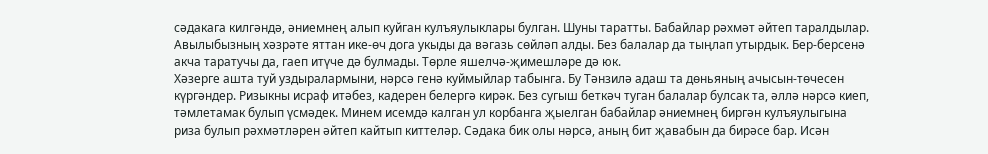сәдакага килгәндә, әниемнең алып куйган кулъяулыклары булган. Шуны таратты. Бабайлар рәхмәт әйтеп таралдылар. Авылыбызның хәзрәте яттан ике-өч дога укыды да вәгазь сөйләп алды. Без балалар да тыңлап утырдык. Бер-берсенә акча таратучы да, гаеп итүче дә булмады. Төрле яшелчә-җимешләре дә юк.
Хәзерге ашта туй уздыралармыни, нәрсә генә куймыйлар табынга. Бу Тәнзилә адаш та дөньяның ачысын-төчесен күргәндер. Ризыкны исраф итәбез, кадерен белергә кирәк. Без сугыш беткәч туган балалар булсак та, әллә нәрсә киеп, тәмлетамак булып үсмәдек. Минем исемдә калган ул корбанга җыелган бабайлар әниемнең биргән кулъяулыгына риза булып рәхмәтләрен әйтеп кайтып киттеләр. Сәдака бик олы нәрсә, аның бит җавабын да бирәсе бар. Исән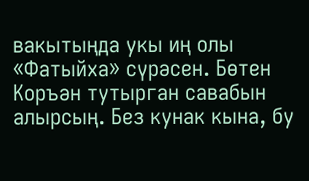вакытыңда укы иң олы «Фатыйха» сүрәсен. Бөтен Коръән тутырган савабын алырсың. Без кунак кына, бу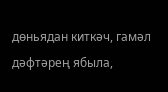дөньядан киткәч, гамәл дәфтәрең ябыла,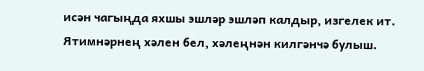исән чагыңда яхшы эшләр эшләп калдыр, изгелек ит. Ятимнәрнең хәлен бел, хәлеңнән килгәнчә булыш.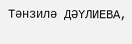Тәнзилә ДӘҮЛИЕВА,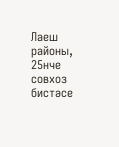Лаеш районы, 25нче совхоз бистәсе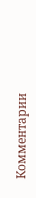Комментарии